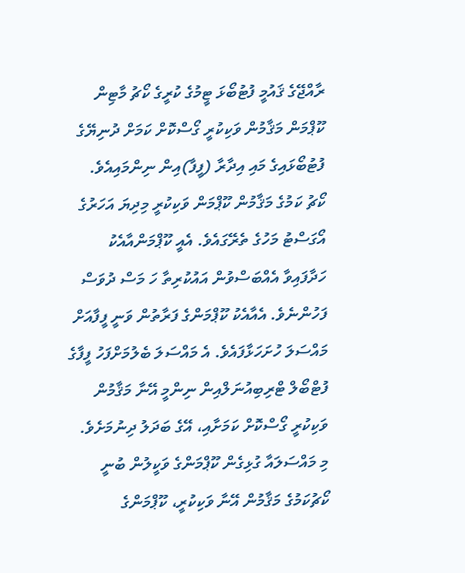ރާއްޖޭގެ ޤައުމީ ފުޓުބޯޅަ ޓީމުގެ ކުރީގެ ކޯޗު މާޓިން ކޫޕްމަން މަޤާމުން ވަކިކުރީ ގޯސްކޮށް ކަމަށް ދުނިޔޭގެ ފުޓުބޯޅައިގެ މައި އިދާރާ (ފީފާ)އިން ނިންމައިއެވެ.
ކޯޗު ކަމުގެ މަޤާމުން ކޫޕްމަން ވަކިކުރީ މިދިޔަ އަހަރުގެ އޯގަސްޓު މަހުގެ ތެރޭގައެވެ. އެއީ ކޫޕްމަންއާއެކު ހަދާފައިވާ އެއްބަސްވުން އައުކުރިތާ ހަ މަސް ދުވަސް ފަހުންނެވެ. އެއާއެކު ކޫޕްމަންގެ ފަރާތުން ވަނީ ފީފާއަށް މައްސަލަ ހުށަހަޅާފައެވެ. އެ މައްސަލަ ބެލުމަށްފަހު ފީފާގެ ފުޓްބޯލް ޓްރިބިއުނަލްއިން ނިންމީ އޭނާ މަޤާމުން ވަކިކުރީ ގޯސްކޮށް ކަމަށާއި، އޭގެ ބަދަލު ދިނުމަށެވެ.
މި މައްސަލައާ ގުޅިގެން ކޫޕްމަންގެ ވަކީލުން ބުނީ ކޯޗުކަމުގެ މަޤާމުން އޭނާ ވަކިކުރީ، ކޫޕްމަންގެ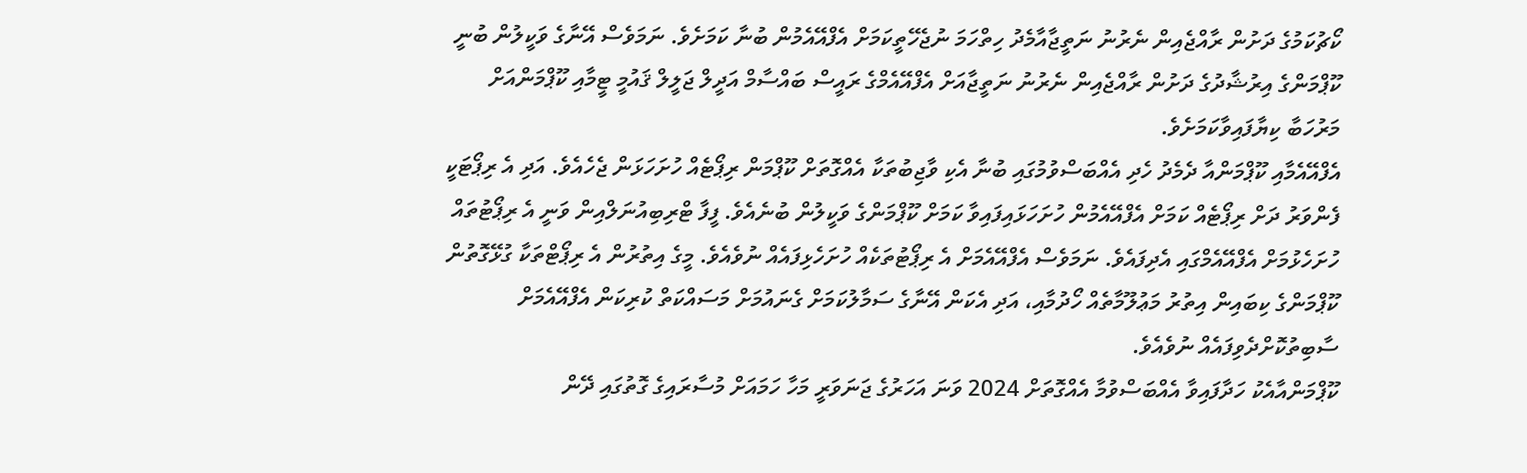ކޯޗުކަމުގެ ދަށުން ރާއްޖެއިން ނެރުނު ނަތީޖާއާމެދު ހިތްހަމަ ނުޖެހޭތީކަމަށް އެފްއޭއެމުން ބުނާ ކަމަށެވެ. ނަމަވެސް އޭނާގެ ވަކީލުން ބުނީ ކޫޕްމަންގެ އިރުޝާދުގެ ދަށުން ރާއްޖެއިން ނެރުނު ނަތީޖާއަށް އެފްއޭއެމްގެ ރައީސް ބައްސާމް އަދީލް ޖަލީލް ޤައުމީ ޓީމާއި ކޫޕްމަންއަށް މަރުހަބާ ކިޔާފައިވާކަމަށެވެ.
އެފްއޭއެމާއި ކޫޕްމަންއާ ދެމެދު ހެދި އެއްބަސްވުމުގައި ބުނާ އެކި ވާޖިބުތަކާ އެއްގޮތަށް ކޫޕްމަން ރިޕޯޓެއް ހުށަހަޅަން ޖެހެއެވެ. އަދި އެ ރިޕޯޓަކީ ފެންވަރު ދަށް ރިޕޯޓެއް ކަމަށް އެފްއޭއެމުން ހުށަހަޅައިފައިވާ ކަމަށް ކޫޕްމަންގެ ވަކީލުން ބުނެއެވެ. ފީފާ ޓްރިބިއުނަލްއިން ވަނީ އެ ރިޕޯޓުތައް ހުށަހެޅުމަށް އެފްއޭއެމްގައި އެދިފައެވެ. ނަމަވެސް އެފްއޭއެމަށް އެ ރިޕޯޓުތަކެއް ހުށަހެޅިފައެއް ނުވެއެވެ. މީގެ އިތުރުން އެ ރިޕޯޓްތަކާ ގުޅޭގޮތުން ކޫޕްމަންގެ ކިބައިން އިތުރު މަޢުލޫމާތެއް ހޯދުމާއި، އަދި އެކަން އޭނާގެ ސަމާލުކަމަށް ގެނައުމަށް މަސައްކަތް ކުރިކަން އެފްއޭއެމަށް ސާބިތުކޮށްދެވިފައެއް ނުވެއެވެ.
ކޫޕްމަންއާއެކު ހަދާފައިވާ އެއްބަސްވުމާ އެއްގޮތަށް 2024 ވަނަ އަހަރުގެ ޖަނަވަރީ މަހާ ހަމައަށް މުސާރައިގެ ގޮތުގައި ދޭން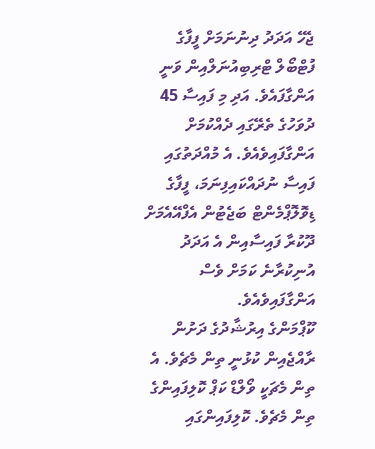ޖެހޭ އަދަދު ދިނުނަމަށް ފީފާގެ ފުޓްބޯލް ޓްރިބިއުނަލްއިން ވަނީ އަންގާފައެވެ. އަދި މި ފައިސާ 45 ދުވަހުގެ ތެރޭގައި ދެއްކުމަށް އަންގާފައިވެއެވެ. އެ މުއްދަތުގައި ފައިސާ ނުދައްކައިފިނަމަ، ފީފާގެ ޑިވޮލޮޕްމެންޓް ބަޖެޓުން އެފްއޭއެމަށް ދޫކުރާ ފައިސާއިން އެ އަދަދު އުނިކުރާނެ ކަމަށް ވެސް އަންގާފައިވެއެވެ.
ކޫޕްމަންގެ އިރުޝާދުގެ ދަށުން ރާއްޖެއިން ކުޅުނީ ތިން މެޗެވެ. އެ ތިން މެޗަކީ ވޯލްޑް ކަޕް ކޮލިފައިންގެ ތިން މެޗެވެ. ކޮލިފައިންގައި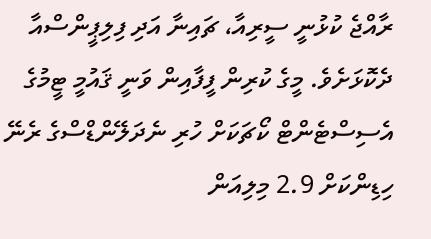ރާއްޖެ ކުޅުނީ ސީރިއާ، ޗައިނާ އަދި ފިލިޕީންސްއާ ދެކޮޅަށެވެ. މީގެ ކުރިން ފީފާއިން ވަނީ ޤައުމީ ޓީމުގެ އެސިސްޓެންޓް ކޯޗަކަށް ހުރި ނެދަލޭންޑްސްގެ ރެނޭ ހިޑިންކަށް 2.9 މިލިއަން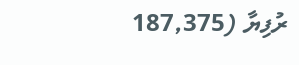ރުފިޔާ (187,375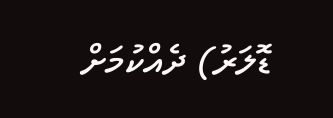ޑޮލަރު) ދެއްކުމަށް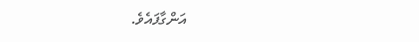އަންގާފައެވެ.